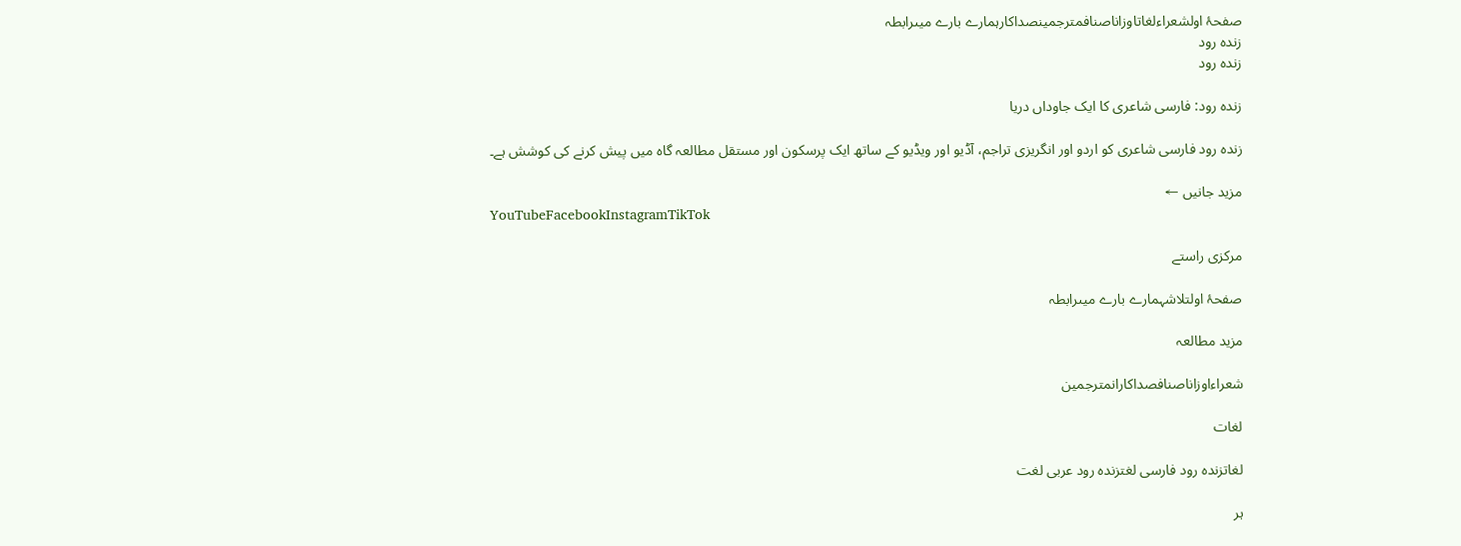صفحۂ اولشعراءلغاتاوزاناصنافمترجمینصداکارہمارے بارے میںرابطہ
زندہ رود
زندہ رود

زندہ رود: فارسی شاعری کا ایک جاوداں دریا

زندہ رود فارسی شاعری کو اردو اور انگریزی تراجم، آڈیو اور ویڈیو کے ساتھ ایک پرسکون اور مستقل مطالعہ گاہ میں پیش کرنے کی کوشش ہے۔

مزید جانیں ←
YouTubeFacebookInstagramTikTok

مرکزی راستے

صفحۂ اولتلاشہمارے بارے میںرابطہ

مزید مطالعہ

شعراءاوزاناصنافصداکارانمترجمین

لغات

لغاتزندہ رود فارسی لغتزندہ رود عربی لغت

ہر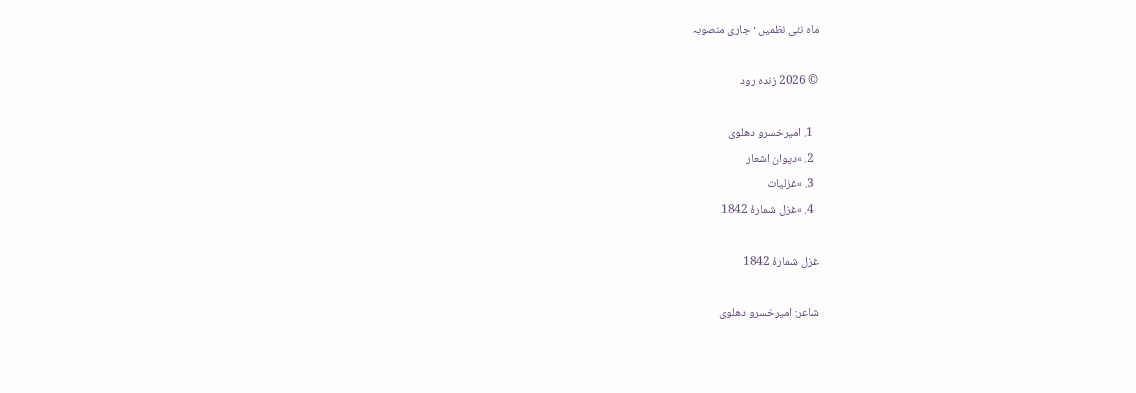ماہ نئی نظمیں · جاری منصوبہ

© 2026 زندہ رود

  1. امیرخسرو دهلوی
  2. »دیوان اشعار
  3. »غزلیات
  4. »غزل شمارهٔ 1842

غزل شمارهٔ 1842

شاعر: امیرخسرو دهلوی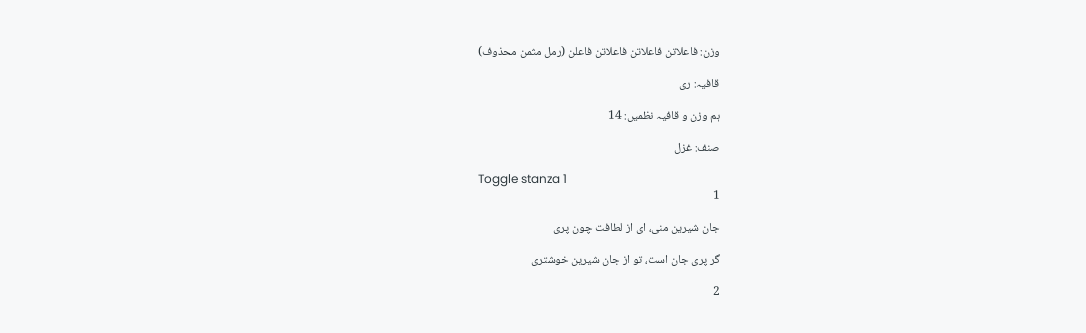وزن: فاعلاتن فاعلاتن فاعلاتن فاعلن (رمل مثمن محذوف)

قافیہ: ری

ہم وزن و قافیہ نظمیں: 14

صنف: غزل

Toggle stanza 1
1

جان شیرین منی، ای از لطافت چون پری

گر پری جان است، تو از جان شیرین خوشتری

2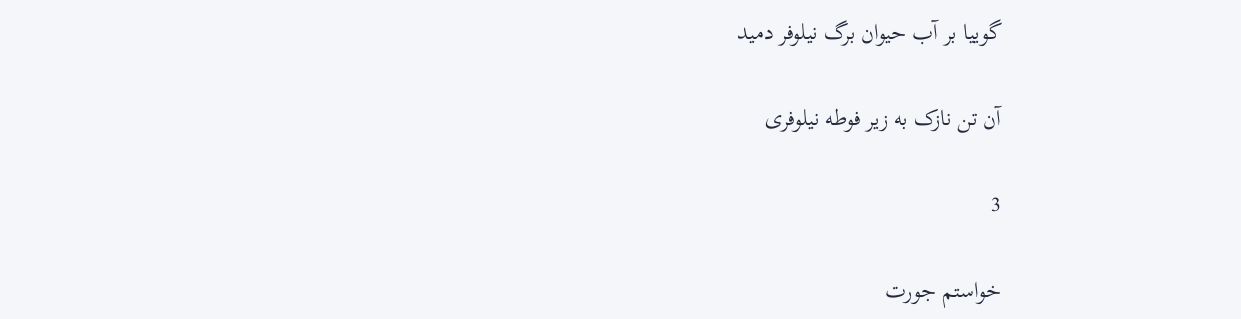گوییا بر آب حیوان برگ نیلوفر دمید

آن تن نازک به زیر فوطه نیلوفری

3

خواستم جورت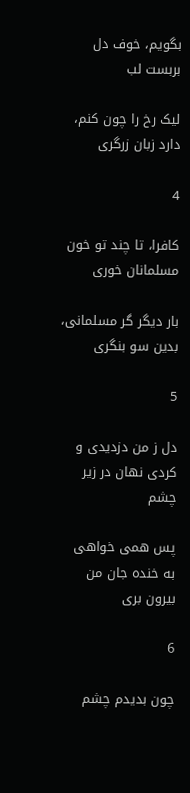بگویم، خوف دل بربست لب

لیک رخ را چون کنم، دارد زبان زرگری

4

کافرا، تا چند تو خون مسلمانان خوری

بار دیگر گر مسلمانی، بدین سو بنگری

5

دل ز من دزدیدی و کردی نهان در زیر چشم

پس همی خواهی به خنده جان من بیرون بری

6

چون بدیدم چشم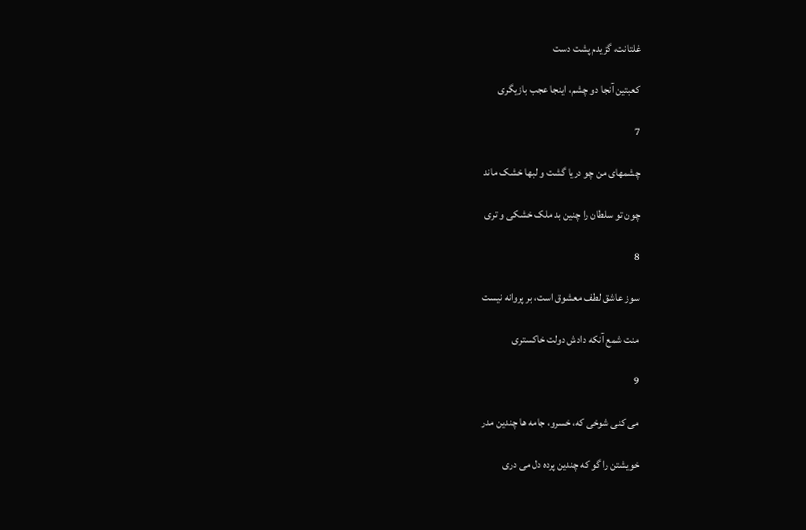غلتانت، گزیدم پشت دست

کعبتین آنجا دو چشم، اینجا عجب بازیگری

7

چشمهای من چو دریا گشت و لبها خشک ماند

چون تو سلطان را چنین بد ملک خشکی و تری

8

سوز عاشق لطف معشوق است، بر پروانه نیست

منت شمع آنکه دادش دولت خاکستری

9

می کنی شوخی که، خسرو، جامه ها چندین مدر

خویشتن را گو که چندین پرده دل می دری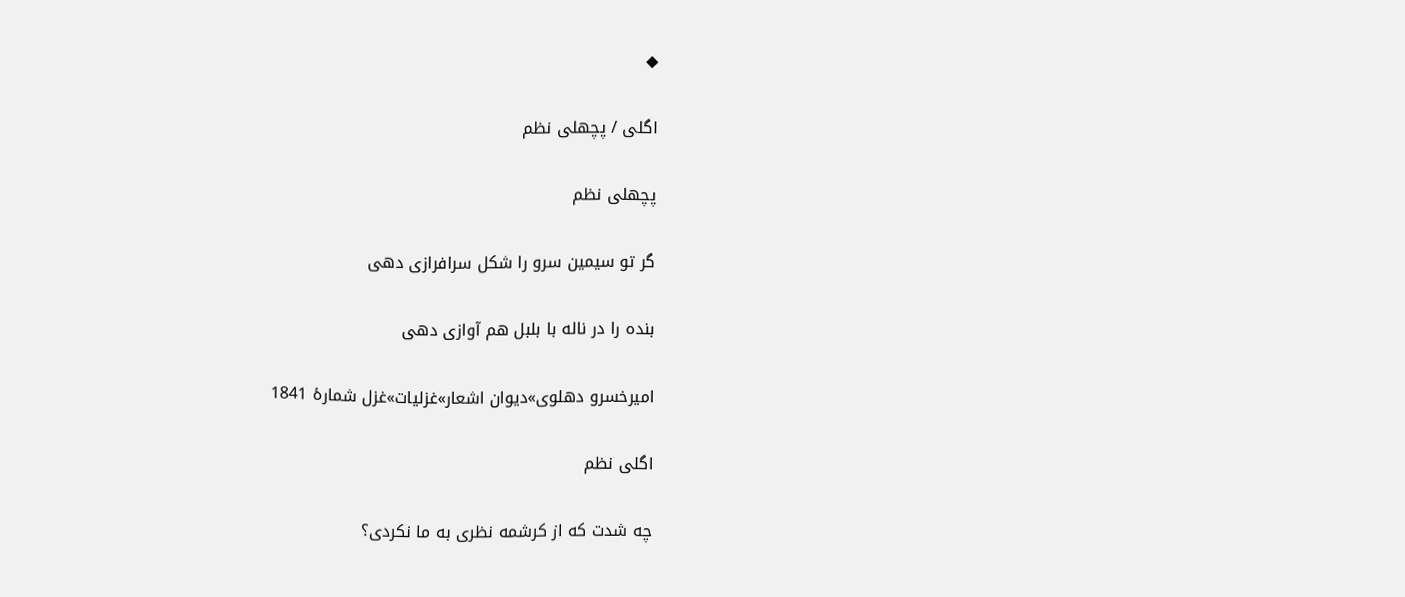◆

اگلی / پچھلی نظم

پچھلی نظم

گر تو سیمین سرو را شکل سرافرازی دهی

بنده را در ناله با بلبل هم آوازی دهی

امیرخسرو دهلوی»دیوان اشعار»غزلیات»غزل شمارهٔ 1841

اگلی نظم

چه شدت که از کرشمه نظری به ما نکردی؟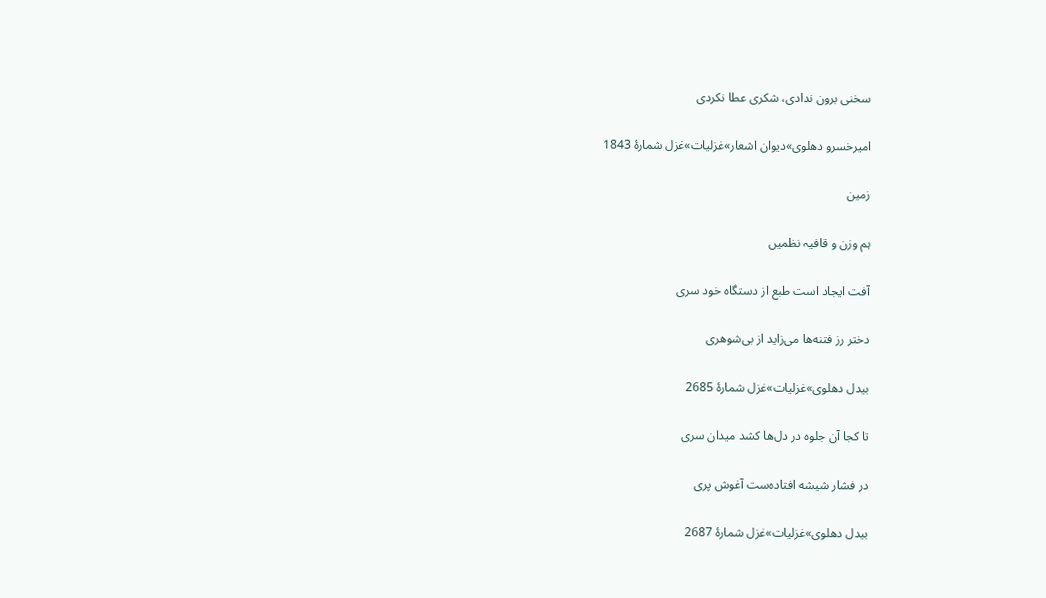سخنی برون ندادی، شکری عطا نکردی

امیرخسرو دهلوی»دیوان اشعار»غزلیات»غزل شمارهٔ 1843

زمین

ہم وزن و قافیہ نظمیں

آفت ایجاد است طبع از دستگاه خود سری

دختر رز فتنه‌ها می‌زاید از بی‌شوهری

بیدل دهلوی»غزلیات»غزل شمارهٔ 2685

تا کجا آن جلوه در دل‌ها کشد میدان سری

در فشار شیشه افتاده‌ست آغوش پری

بیدل دهلوی»غزلیات»غزل شمارهٔ 2687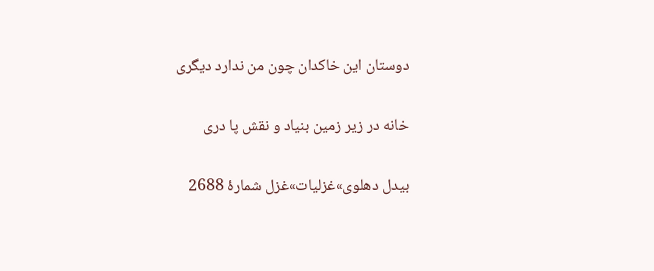دوستان این خاکدان چون من ندارد دیگری

خانه در زیر زمین بنیاد و نقش پا دری

بیدل دهلوی»غزلیات»غزل شمارهٔ 2688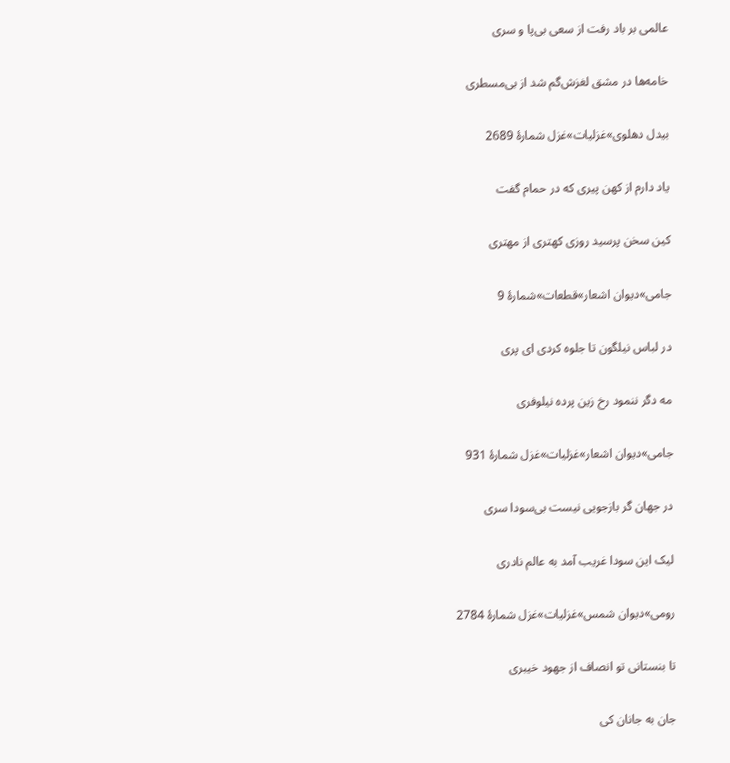عالمی بر باد رفت از سعی بی‌پا و سری

خامه‌ها در مشق لغزش‌گم شد از بی‌مسطری

بیدل دهلوی»غزلیات»غزل شمارهٔ 2689

یاد دارم از کهن پیری که در حمام گفت

کین سخن پرسید روزی کهتری از مهتری

جامی»دیوان اشعار»قطعات»شمارهٔ 9

در لباس نیلگون تا جلوه کردی ای پری

مه دگر ننمود رخ زین پرده نیلوفری

جامی»دیوان اشعار»غزلیات»غزل شمارهٔ 931

در جهان گر بازجویی نیست بی‌سودا سری

لیک این سودا غریب آمد به عالم نادری

رومی»دیوان شمس»غزلیات»غزل شمارهٔ 2784

تا بنستانی تو انصاف از جهود خیبری

جان به جانان کی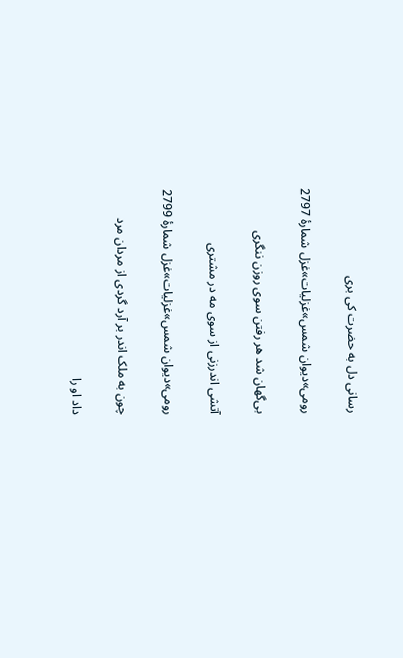رسانی دل به حضرت کی بری

رومی»دیوان شمس»غزلیات»غزل شمارهٔ 2797

بی‌گهان شد هر رفتن سوی روزن ننگری

آتشی اندرزنی از سوی مه در مشتری

رومی»دیوان شمس»غزلیات»غزل شمارهٔ 2799

چون به ملک اندر بر آرد گردی از مردان مرد

داد او را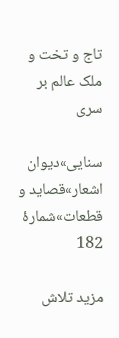تاج و تخت و ملک عالم بر سری

سنایی»دیوان اشعار»قصاید و قطعات»شمارهٔ 182

مزید تلاش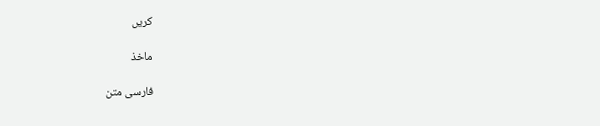کریں

ماخذ

فارسی متن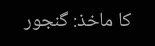کا ماخذ: گنجور